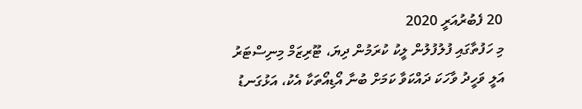20 ފެބުރުއަރީ 2020
މި ހަފުތާގައި ފުލުފުލުން ލީކު ކުރަމުން ދިޔަ، ޓޫރިޒަމް މިނިސްޓަރު އަލީ ވަހީދު ވާހަކަ ދައްކަވާ ކަމަށް ބުނާ އޯޑިއޯތަކާ އެކު، އަޅުގަނޑު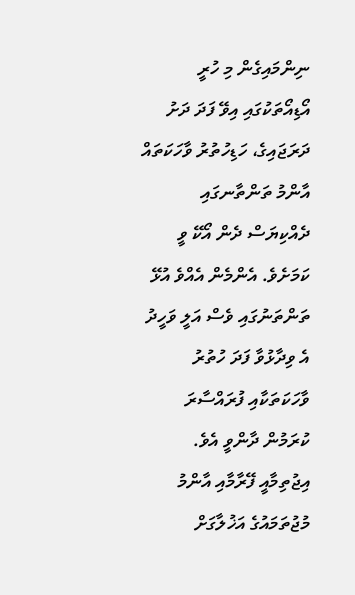ނިންމައިގެން މި ހުރީ އޯޑިއޯތަކުގައި އިވޭ ފަދަ ދަށު ދަރަޖައިގެ، ހަޑިހުތުރު ވާހަކަތައް އާންމު ތަންތާނގައި ދެއްކިޔަސް ދެން އޯކޭ ވީ ކަމަށެވެ. އެންމެން އެއްވެ އުޅޭ ތަންތަނުގައި ވެސް އަލީ ވަހީދު އެ ވިދާޅުވާ ފަދަ ހުތުރު ވާހަކަތަކާއި ފުރައްސާރަ ކުރަމުން ދާންވީ އެވެ. އިޖުތިމާއީ ފޭރާމާއި އާންމު މުޖުތަމައުގެ އަޚުލާގަށް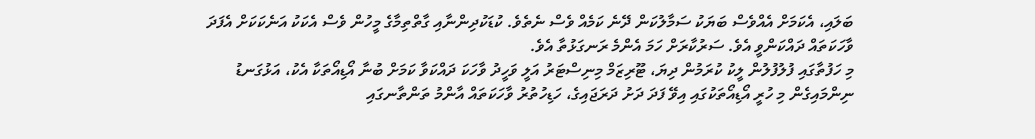ބަލައި، އެކަމަށް އެއްވެސް ބަޔަކު ސަމާލުކަން ދޭނެ ކަމެއް ވެސް ނެތެވެ. ކުޑަކުދިންނާއި ގާތްތިމާގެ މީހުން ވެސް އެކަކު އަނެކަކަށް އެފަދަ ވާހަކަތައް ދައްކަންވީ އެވެ. ސަރުކާރަށް ހަމަ އެންމެ ރަނގަޅުތާ އެވެ.
މި ހަފުތާގައި ފުލުފުލުން ލީކު ކުރަމުން ދިޔަ، ޓޫރިޒަމް މިނިސްޓަރު އަލީ ވަހީދު ވާހަކަ ދައްކަވާ ކަމަށް ބުނާ އޯޑިއޯތަކާ އެކު، އަޅުގަނޑު ނިންމައިގެން މި ހުރީ އޯޑިއޯތަކުގައި އިވޭ ފަދަ ދަށު ދަރަޖައިގެ، ހަޑިހުތުރު ވާހަކަތައް އާންމު ތަންތާނގައި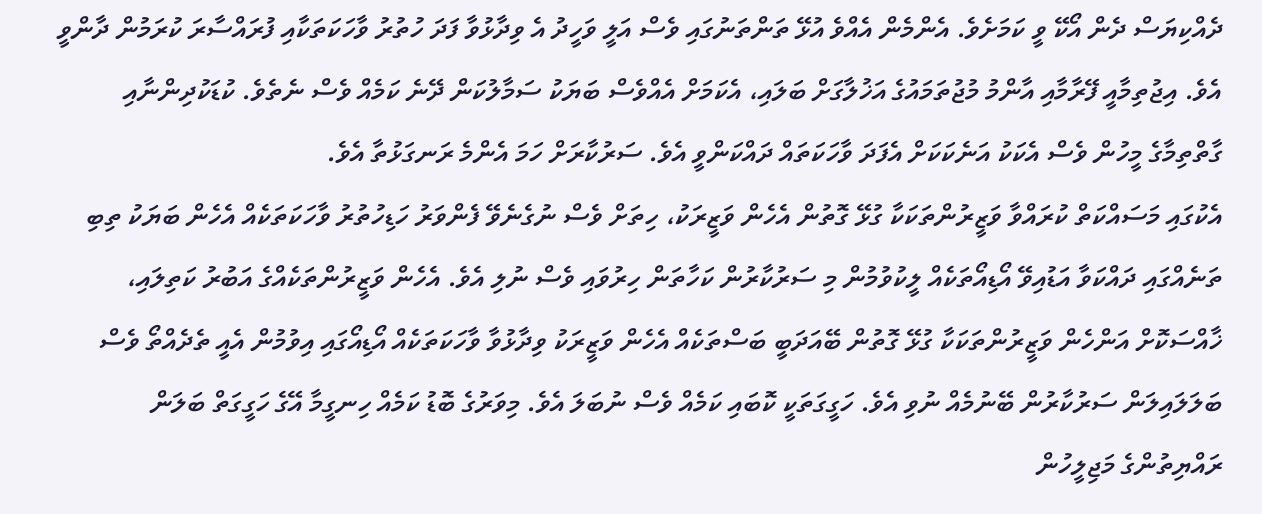ދެއްކިޔަސް ދެން އޯކޭ ވީ ކަމަށެވެ. އެންމެން އެއްވެ އުޅޭ ތަންތަނުގައި ވެސް އަލީ ވަހީދު އެ ވިދާޅުވާ ފަދަ ހުތުރު ވާހަކަތަކާއި ފުރައްސާރަ ކުރަމުން ދާންވީ އެވެ. އިޖުތިމާއީ ފޭރާމާއި އާންމު މުޖުތަމައުގެ އަޚުލާގަށް ބަލައި، އެކަމަށް އެއްވެސް ބަޔަކު ސަމާލުކަން ދޭނެ ކަމެއް ވެސް ނެތެވެ. ކުޑަކުދިންނާއި ގާތްތިމާގެ މީހުން ވެސް އެކަކު އަނެކަކަށް އެފަދަ ވާހަކަތައް ދައްކަންވީ އެވެ. ސަރުކާރަށް ހަމަ އެންމެ ރަނގަޅުތާ އެވެ.
އެކުގައި މަސައްކަތް ކުރައްވާ ވަޒީރުންތަކަކާ ގުޅޭ ގޮތުން އެހެން ވަޒީރަކު، ހިތަށް ވެސް ނުގެނެވޭ ފެންވަރު ހަޑިހުތުރު ވާހަކަތަކެއް އެހެން ބަޔަކު ތިބި ތަނެއްގައި ދައްކަވާ އަޑުއިވޭ އޯޑިއޯތަކެއް ލީކުވުމުން މި ސަރުކާރުން ކަހާތަން ހިރުވައި ވެސް ނުލި އެވެ. އެހެން ވަޒީރުންތަކެއްގެ އަބުރު ކަތިލައި، ޚާއްސަކޮށް އަންހެން ވަޒީރުންތަކަކާ ގުޅޭ ގޮތުން ބޭއަދަބީ ބަސްތަކެއް އެހެން ވަޒީރަކު ވިދާޅުވާ ވާހަކަތަކެއް އޯޑިއޯގައި އިވުމުން އެއީ ތެދެއްތޯ ވެސް ބަލަލައިލަން ސަރުކާރުން ބޭނުމެއް ނުވި އެވެ. ހަގީގަތަކީ ކޮބައި ކަމެއް ވެސް ނުބަލަ އެވެ. މިވަރުގެ ބޮޑު ކަމެއް ހިނގީމާ އޭގެ ހަގީގަތް ބަލަން ރައްޔިތުންގެ މަޖިލީހުން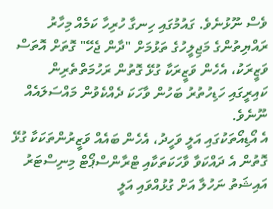ވެސް ނޫޅުނެވެ. ގައުމުގައި ހިނގާ ހުރިހާ ކަމެއް މިހާރު ރައްޔިތުންގެ މަޖިލީހުގެ ތަޅުމަށް "ދާން ޖެހޭ" ގޮތަށް އޮތަސް ވަޒީރަކު، އެހެން ވަޒީރަކާ ގުޅޭ ގޮތުން ރަހުމަތްތެރިން ކައިރީގައި ހަޑިހުތުރު ބަހުން ވާހަކަ ދެއްކެވުން މައްސަލައެއް ނޫނެވެ.
އެ އޯޑިއޯތަކުގައި އަލީ ވަހީދު، އެހެން ބައެއް ވަޒީރުންތަކަކާ ގުޅޭ ގޮތުން އެ ދައްކަވާ ވާހަކަތަކާއި ޓްރާންސްޕޯޓް މިނިސްޓަރު އައިޝަތު ނަހުލާ އަށް ގުޅުއްވައި އަލީ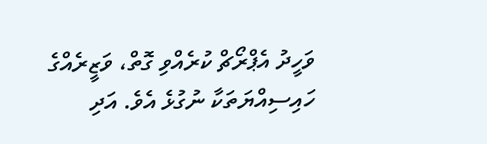ވަހީދު އެޕްރޯޗް ކުރެއްވި ގޮތް، ވަޒީރެއްގެ ހައިސިއްޔަތަކާ ނުގުޅެ އެވެ. އަދި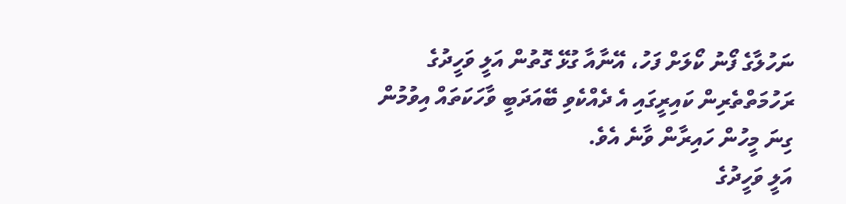ނަހުލާގެ ފޯނު ކޯލަށް ފަހު، އޭނާއާ ގުޅޭ ގޮތުން އަލީ ވަހީދުގެ ރަހުމަތްތެރިން ކައިރީގައި އެ ދެއްކެވި ބޭއަދަބީ ވާހަކަތައް އިވުމުން ގިނަ މީހުން ހައިރާން ވާނެ އެވެ.
އަލީ ވަހީދުގެ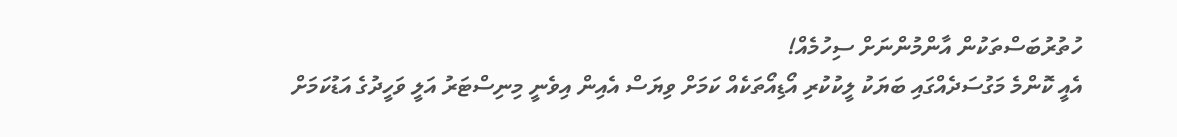ހުތުރުބަސްތަކުން އާންމުންނަށް ސިހުމެއް!
އެއީ ކޮންމެ މަގުސަދެއްގައި ބަޔަކު ލީކުކުރި އޯޑިއޯތަކެއް ކަމަށް ވިޔަސް އެއިން އިވެނީ މިނިސްޓަރު އަލީ ވަހީދުގެ އަޑުކަމަށް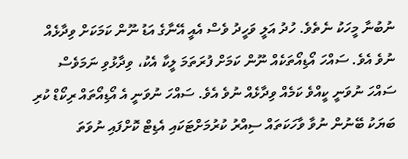ނުބުނާ މީހަކު ނެތެވެ. ހުދު އަލީ ވަހީދު ވެސް އެއީ އޭނާގެ އަޑު ނޫން ކަމަކަށް ވިދާޅެއް ނުވެ އެވެ. ސައްހަ އޯޑިއޯތަކެއް ނޫން ކަމަށް ފުރަތަމަ ލީކާ އެކު، ވިދާޅުވި ނަމަވެސް ސައްހަ ނުވަނީ ކީއްވެ ކަމެއް ވިދާޅެއް ނުވެ އެވެ. ސައްހަ ނުވަނީ އެ އޯޑިއޯތައް ރިކޯޑް ކުރި ބަޔަކު ބޭނުން ނުވާ ވާހަކަތައް ސިއްރު ކުރުމަށްޓަކައި އެޑިޓް ކޮށްފައި ނުވަތަ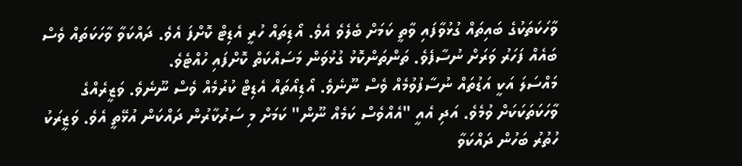ވާހަކަތަކުގެ ބައިތައް ގުޅުވާފައި ވާތީ ކަމަށް ބެލެވެ އެވެ. އޯޑިތައް ހުރީ އެޑިޓް ކޮށްފަ އެވެ. ދައްކަވާ ވާހަކަތައް ވެސް ބައެއް ފަހަރު ވަރަށް ނުސާފެވެ. ތަންތަންކޮޅު ގުޅުވަން މަސައްކަތް ކޮށްފައި ހުއްޓެވެ.
މައްސަލަ އަކީ އަޑުތައް ނުސާފުވުމެއް ވެސް ނޫނެވެ. އޯޑިއޯތައް އެޑިޓް ކުރުމެއް ވެސް ނޫނެވެ. ވަޒީރެއްގެ ވާހަކަތަކަކަށް ވުމެވެ. އަދި އެއީ "އެއްވެސް ކަމެއް ނޫން" ކަމަށް މި ސަރުކާރުން ދައްކަން އުޅޭތީ އެވެ. ވަޒީރަކު ހުތުރު ބަހުން ދައްކަވާ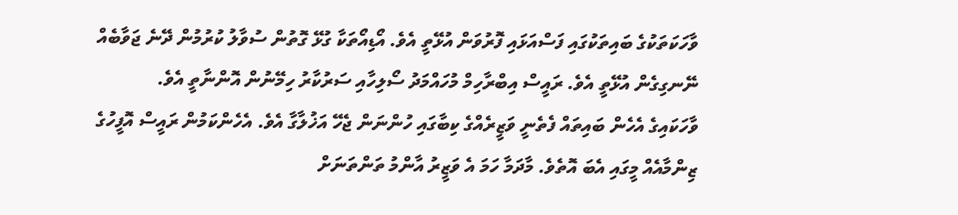ވާހަކަތަކުގެ ބައިތަކުގައި ފަސްއަޅައި ފޮރުވަން އުޅޭތީ އެވެ. އޯޑިއޯތަކާ ގުޅޭ ގޮތުން ސުވާލު ކުރުމުން ދޭނެ ޖަވާބެއް ނޭނގިގެން އުޅޭތީ އެވެ. ރައީސް އިބްރާހިމް މުހައްމަދު ސޯލިހާއި ސަރުކާރު ހިމޭނުން އޮންނާތީ އެވެ.
ވާހަކައިގެ އެހެން ބައިތައް ފެތެނީ ވަޒީރެއްގެ ކިބާގައި ހުންނަން ޖެހޭ އަޚުލާގާ އެވެ. އެހެންކަމުން ރައީސް އޮފީހުގެ ޒިންމާއެއް މީގައި އެބަ އޮތެވެ. މާދަމާ ހަމަ އެ ވަޒީރު އާންމު ތަންތަނަށް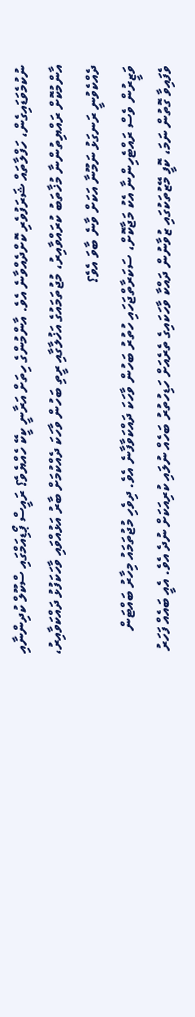ނުކުމެވަޑައިގެން، ހަފްލާތައް ޝަރަފުވެރި ކޮށްދެއްވާނެ އެވެ. އާންމުންގެ ހިތަށް އަރާނީ ކީކޭ ހެއްޔެވެ؟ ރައީސް ޕޯޑިއަމްގައި ސްކޫލް ކުދިންނާއި އާންމުކޮށް ރައްޔިތުންނާ މުޚާތަބު ކުރައްވާއިރު، މުޖުތަމައުގެ އަޚުލާގާއި ރީތި ބަހުން ވާހަކަ ދެއްކުމަށް ބާރު އަޅުއްވައި ވާހަކަފުޅު ދައްކަވާއިރު، ދެއްކެވުނީ ރަނގަޅު ނަމޫނާ އަކަށް ވާނެ ބާވަ އެވެ؟
ވަޒީރުން ވެސް ރައްޓެހިންނާ އެކު މަޖާކޮށް، ސަކަރާތްޖަހައި ހުތުރު ބަހުން ވާހަކަ ދައްކަވާފާނެ އެވެ. ދިވެހި މުޖުތަމައު މިހާރު ބައްޓަން ވެފައިވާ ގޮތުން ނަމަ، ކޮފީ މޭޒުތަކުގައި ޒުވާނުން ދައްކާ ވާހަކައިގެ ތެރެއަށް ހަޑިހުތުރު ބަހެއް ނުލައި ކުރިއަކަށް ނުދެ އެވެ. އެއީ ބައެއް ފަހަރު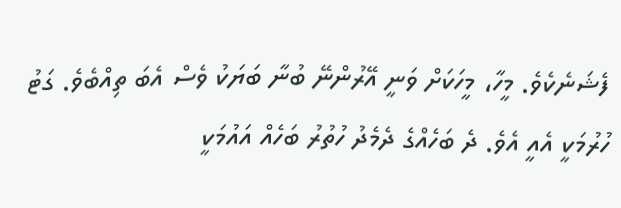ފެޝަނެކެވެ. މީހާ، މީހަކަށް ވަނީ އޭރުންނޭ ބުނާ ބަޔަކު ވެސް އެބަ ތިއްބެވެ. ގަޓު ހުރުމަކީ އެއީ އެވެ. ދެ ބަހެއްގެ ދެމެދު ހުތުރު ބަހެއް އައުމަކީ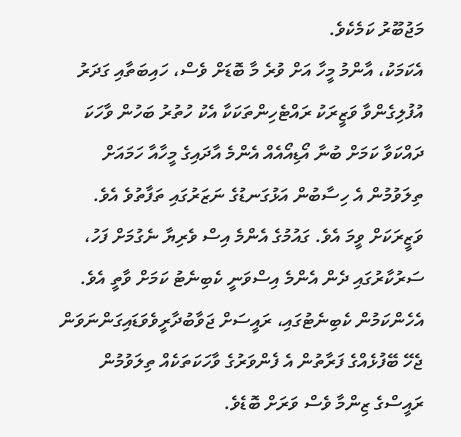މަޖުބޫރު ކަމެކެވެ.
އެކަމަކު، އާންމު މީހާ އަށް ވުރެ މާ ބޮޑަށް ވެސް، ހައިބަތާއި ގަދަރު އުފުލިގެންވާ ވަޒީރަކު ރައްޓެހިންތަކަކާ އެކު ހުތުރު ބަހުން ވާހަކަ ދައްކަވާ ކަމަށް ބުނާ އޯޑިއޯއެއް އެންމެ އާދައިގެ މީހާއާ ހަމައަށް ތިލަވުމުން އެ ހިސާބުން އަޅުގަނޑުގެ ނަޒަރުގައި ތަފާތުވެ އެވެ. ވަޒީރަކަށް ވީމަ އެވެ. ގައުމުގެ އެންމެ އިސް ވެރިޔާ ނެގުމަށް ފަހު، ސަރުކާރުގައި ދެން އެންމެ އިސްވަނީ ކެބިނެޓު ކަމަށް ވާތީ އެވެ. އެހެންކަމުން ކެބިނެޓުގައި، ރައީސަށް ޖަވާބުދާރީވެވަޑައިގަންނަވަން ޖެހޭ ބޭފުޅެއްގެ ފަރާތުން އެ ފެންވަރުގެ ވާހަކަތަކެއް ތިލަވުމުން ރައީސްގެ ޒިންމާ ވެސް ވަރަށް ބޮޑެވެ.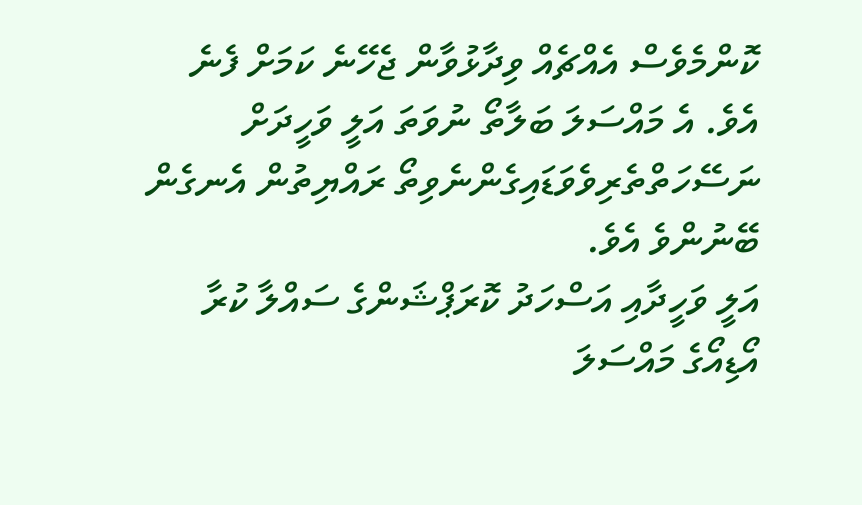ކޮންމެވެސް އެއްޗެއް ވިދާޅުވާން ޖެހޭނެ ކަމަށް ފެނެ އެވެ. އެ މައްސަލަ ބަލާތޯ ނުވަތަ އަލީ ވަހީދަށް ނަސޭހަތްތެރިވެވަޑައިގެންނެވިތޯ ރައްޔިތުން އެނގެން ބޭނުންވެ އެވެ.
އަލީ ވަހީދާއި އަސްހަދު ކޮރަޕްޝަންގެ ސައްލާ ކުރާ އޯޑިއޯގެ މައްސަލަ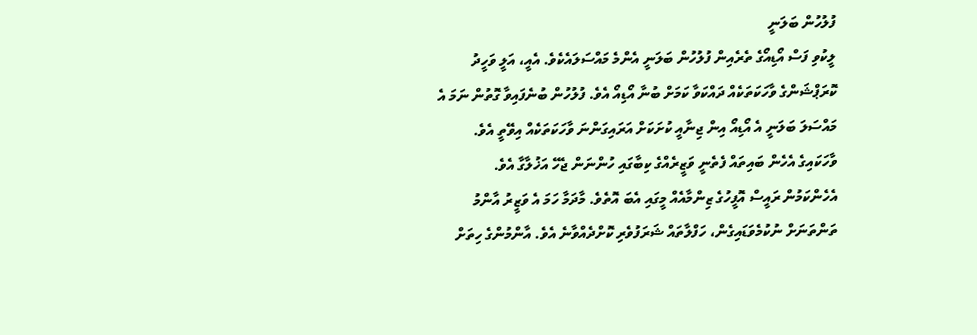ފުލުހުން ބަލަނީ
ލީކުވި ފަސް އޯޑިއޯގެ ތެރެއިން ފުލުހުން ބަލަނީ އެންމެ މައްސަލައެކެވެ. އެއީ، އަލީ ވަހީދު ކޮރަޕްޝަންގެ ވާހަކަތަކެއް ދައްކަވާ ކަމަށް ބުނާ އޯޑިއޯ އެވެ. ފުލުހުން ބުނެފައިވާ ގޮތުން ނަމަ އެ މައްސަލަ ބަލަނީ އެ އޯޑިއޯ އިން ޖިނާއީ ކުށަކަށް އަރައިގަންނަ ވާހަކަތަކެއް އިވޭތީ އެވެ.
ވާހަކައިގެ އެހެން ބައިތައް ފެތެނީ ވަޒީރެއްގެ ކިބާގައި ހުންނަން ޖެހޭ އަޚުލާގާ އެވެ. އެހެންކަމުން ރައީސް އޮފީހުގެ ޒިންމާއެއް މީގައި އެބަ އޮތެވެ. މާދަމާ ހަމަ އެ ވަޒީރު އާންމު ތަންތަނަށް ނުކުމެވަޑައިގެން، ހަފްލާތައް ޝަރަފުވެރި ކޮށްދެއްވާނެ އެވެ. އާންމުންގެ ހިތަށް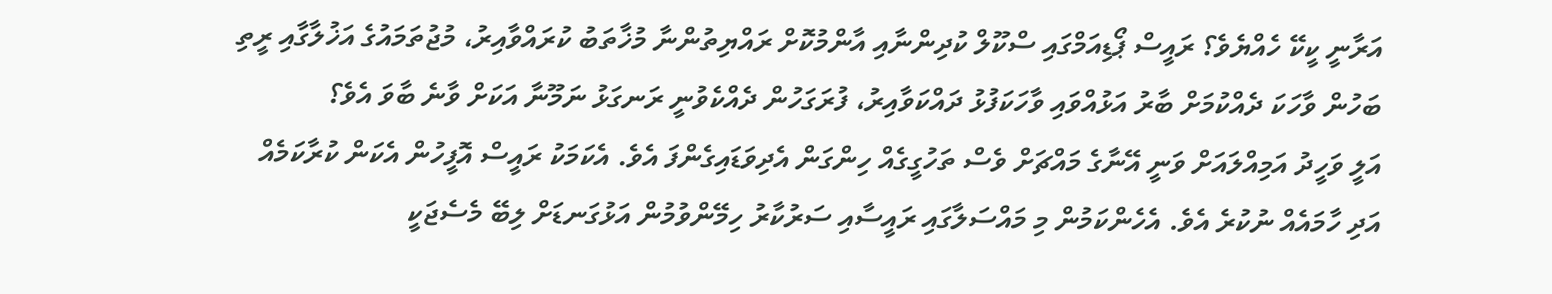އަރާނީ ކީކޭ ހެއްޔެވެ؟ ރައީސް ޕޯޑިއަމްގައި ސްކޫލް ކުދިންނާއި އާންމުކޮށް ރައްޔިތުންނާ މުޚާތަބު ކުރައްވާއިރު، މުޖުތަމައުގެ އަޚުލާގާއި ރީތި ބަހުން ވާހަކަ ދެއްކުމަށް ބާރު އަޅުއްވައި ވާހަކަފުޅު ދައްކަވާއިރު، ފުރަގަހުން ދެއްކެވުނީ ރަނގަޅު ނަމޫނާ އަކަށް ވާނެ ބާވަ އެވެ؟
އަލީ ވަހީދު އަމިއްލައަށް ވަނީ އޭނާގެ މައްޗަށް ވެސް ތަހުގީގެއް ހިންގަން އެދިވަޑައިގެންފަ އެވެ. އެކަމަކު ރައީސް އޮފީހުން އެކަން ކުރާކަމެއް އަދި ހާމައެއް ނުކުރެ އެވެ. އެހެންކަމުން މި މައްސަލާގައި ރައީސާއި ސަރުކާރު ހިމޭންވުމުން އަޅުގަނޑަށް ލިބޭ މެސެޖަކީ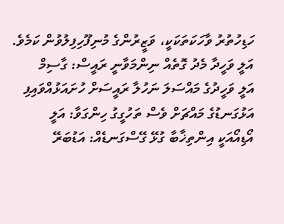ހަޑިހުތުރު ވާހަކަތަކަކީ، ވަޒީރުންގެ މުނިފޫހިފިލުވުން ކަމެވެ.
އަލީ ވަހީދާ މެދު ގޮތެއް ނިންމަވާނީ ރައީސް: ގާސިމް
އަލީ ވަހީދުގެ މައްސަލަ ނަހުލާ ރައީސަށް ހުށައަޅުއްވައިފި
އަޅުގަނޑުގެ މައްޗަށް ވެސް ތަހުގީގު ހިންގަވާ: އަލީ
އޯޑިއޯއަކީ އިންތިޚާބާ ގުޅޭ ގޭސްގަނޑެއް: އަޑުބަރޭ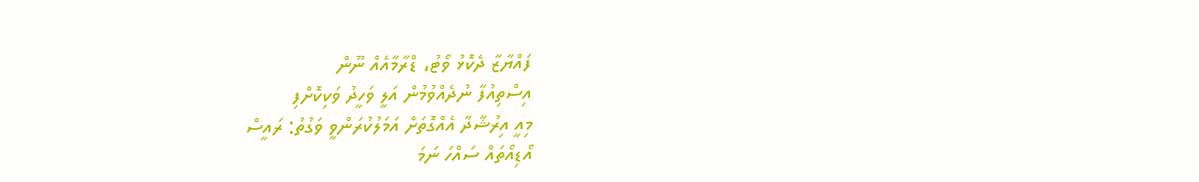ފައްޔާޒާ ދެކޮޅު ވޯޓު، ޑްރާމާއެއް ނޫން
އިސްތިއުފާ ނުދެއްވުމުން އަލީ ވަހީދު ވަކިކޮށްފި
މިއީ އިރުޝާދާ އެއްގޮތަށް އަމަލުކުރަންވީ ވަގުތު: ރައީސް
އޯޑިއޯތައް ސައްހަ ނަމަ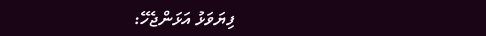ފިޔަވަޅު އަޅަންޖެހޭ: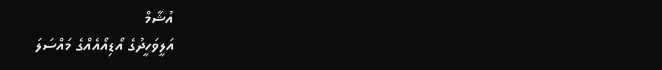އުޝާމް
އަލީވަހީދުގެ އޯޑިއޯއެއްގެ މައްސަލަ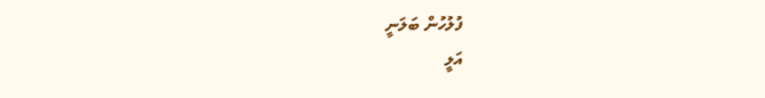ފުލުހުން ބަލަނީ
އަލީ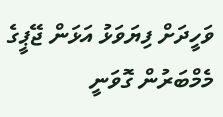ވަހީދަށް ފިޔަވަޅު އަޅަން ޖޭޕީގެ މެމްބަރުން ގޮވަނީ